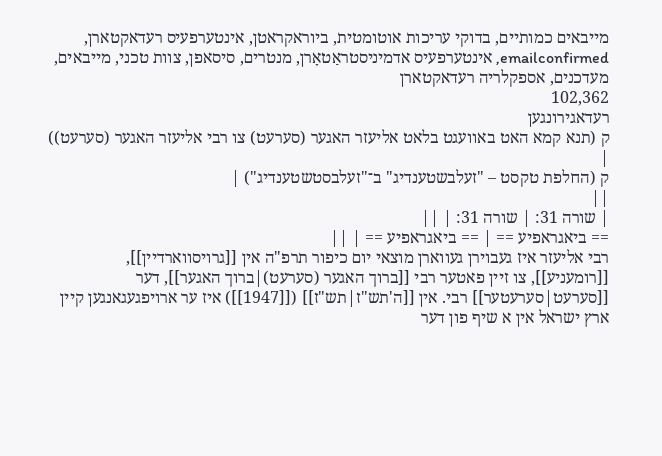מייבאים כמותיים, בדוקי עריכות אוטומטית, ביוראקראטן, אינטערפעיס רעדאקטארן, emailconfirmed, אינטערפעיס אדמיניסטראַטאָרן, מנטרים, סיסאפן, צוות טכני, מייבאים, מעדכנים, אספקלריה רעדאקטארן
102,362
רעדאגירונגען
ק (תנא קמא האט באוועגט בלאט אליעזר האגער (סערעט) צו רבי אליעזר האגער (סערעט)) |
ק (החלפת טקסט – "זעלבשטענדיג" ב־"זעלבסטשטענדיג") |
||
| שורה 31: | שורה 31: | ||
== ביאגראפיע == | == ביאגראפיע == | ||
רבי אליעזר איז געבוירן געווארן מוצאי יום כיפור תרפ"ה אין [[גרויסווארדיין]], [[רומעניע]], צו זיין פאטער רבי [[ברוך האגער (סערעט)|ברוך האגער]], דער [[סערעט|סערעטער]] רבי. אין [[ה'תש"ז|תש"ז]] ([[1947]]) איז ער ארויפגעגאנגען קיין ארץ ישראל אין א שיף פון דער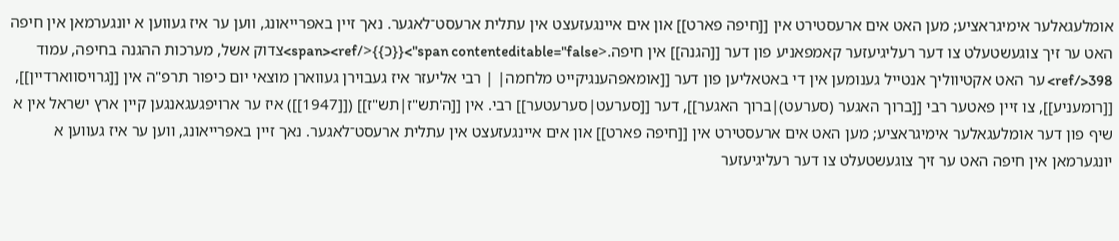אומלעגאלער אימיגראציע; מען האט אים ארעסטירט אין [[חיפה פארט]] און אים איינגעזעצט אין עתלית ארעסט־לאגער. נאך זיין באפרייאונג, ווען ער איז געווען א יונגערמאן אין חיפה האט ער זיך צוגעשטעלט צו דער רעליגיעזער קאמפאניע פון דער [[הגנה]] אין חיפה.<span contenteditable="false">{{כ}}</span><ref>צדוק אשל, מערכות ההגנה בחיפה, עמוד 398</ref> ער האט אקטיווליך אנטייל גענומען אין די באטאליען פון דער [[אומאפהענגיקייט מלחמה| | רבי אליעזר איז געבוירן געווארן מוצאי יום כיפור תרפ"ה אין [[גרויסווארדיין]], [[רומעניע]], צו זיין פאטער רבי [[ברוך האגער (סערעט)|ברוך האגער]], דער [[סערעט|סערעטער]] רבי. אין [[ה'תש"ז|תש"ז]] ([[1947]]) איז ער ארויפגעגאנגען קיין ארץ ישראל אין א שיף פון דער אומלעגאלער אימיגראציע; מען האט אים ארעסטירט אין [[חיפה פארט]] און אים איינגעזעצט אין עתלית ארעסט־לאגער. נאך זיין באפרייאונג, ווען ער איז געווען א יונגערמאן אין חיפה האט ער זיך צוגעשטעלט צו דער רעליגיעזער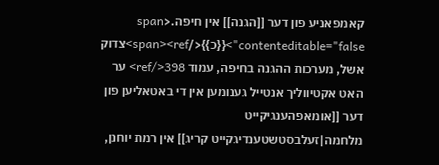קאמפאניע פון דער [[הגנה]] אין חיפה.<span contenteditable="false">{{כ}}</span><ref>צדוק אשל, מערכות ההגנה בחיפה, עמוד 398</ref> ער האט אקטיווליך אנטייל גענומען אין די באטאליען פון דער [[אומאפהענגיקייט מלחמה|זעלבסטשטענדיגקייט קריג]] אין רמת יוחנן,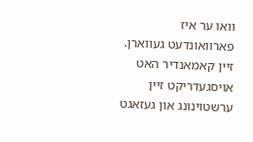וואו ער איז פארוואונדעט געווארן. זיין קאמאנדיר האט אויסגעדריקט זיין ערשטוינונג און געזאגט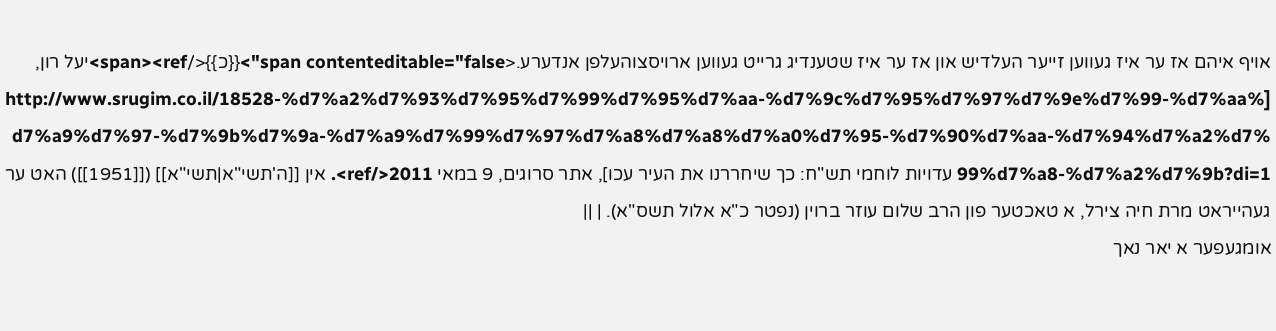אויף איהם אז ער איז געווען זייער העלדיש און אז ער איז שטענדיג גרייט געווען ארויסצוהעלפן אנדערע.<span contenteditable="false">{{כ}}</span><ref>יעל רון, [http://www.srugim.co.il/18528-%d7%a2%d7%93%d7%95%d7%99%d7%95%d7%aa-%d7%9c%d7%95%d7%97%d7%9e%d7%99-%d7%aa%d7%a9%d7%97-%d7%9b%d7%9a-%d7%a9%d7%99%d7%97%d7%a8%d7%a8%d7%a0%d7%95-%d7%90%d7%aa-%d7%94%d7%a2%d7%99%d7%a8-%d7%a2%d7%9b?di=1 עדויות לוחמי תש"ח: כך שיחררנו את העיר עכו], אתר סרוגים, 9 במאי 2011</ref>. אין [[ה'תשי"א|תשי"א]] ([[1951]]) האט ער געהייראט מרת חיה צירל, א טאכטער פון הרב שלום עוזר ברוין (נפטר כ"א אלול תשס"א). | ||
אומגעפער א יאר נאך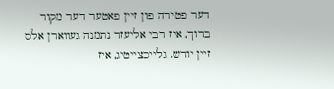דער פטירה פון זיין פאטער דער מקור ברוך, איז רבי אליעזר נתמנה געווארן אלס זיין יורש. גלייכצייטיג, איז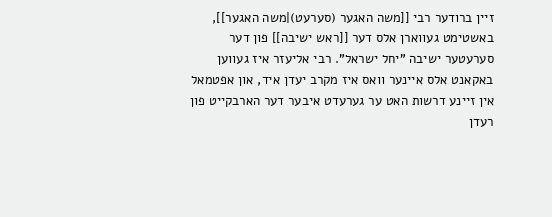זיין ברודער רבי [[משה האגער (סערעט)|משה האגער]], באשטימט געווארן אלס דער [[ראש ישיבה]] פון דער סערעטער ישיבה "יחל ישראל". רבי אליעזר איז געווען באקאנט אלס איינער וואס איז מקרב יעדן איד, און אפטמאל אין זיינע דרשות האט ער גערעדט איבער דער הארבקייט פון רעדן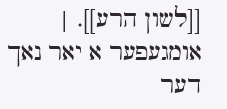[[לשון הרע]]. | אומגעפער א יאר נאך דער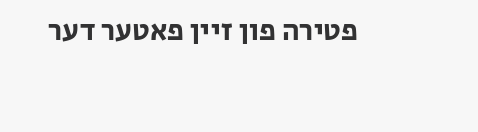פטירה פון זיין פאטער דער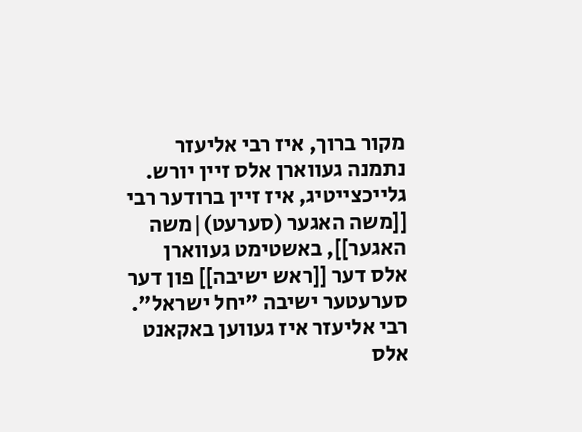מקור ברוך, איז רבי אליעזר נתמנה געווארן אלס זיין יורש. גלייכצייטיג, איז זיין ברודער רבי [[משה האגער (סערעט)|משה האגער]], באשטימט געווארן אלס דער [[ראש ישיבה]] פון דער סערעטער ישיבה "יחל ישראל". רבי אליעזר איז געווען באקאנט אלס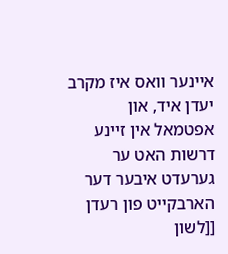איינער וואס איז מקרב יעדן איד, און אפטמאל אין זיינע דרשות האט ער גערעדט איבער דער הארבקייט פון רעדן [[לשון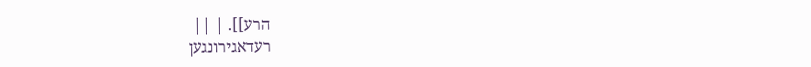הרע]]. | ||
רעדאגירונגען